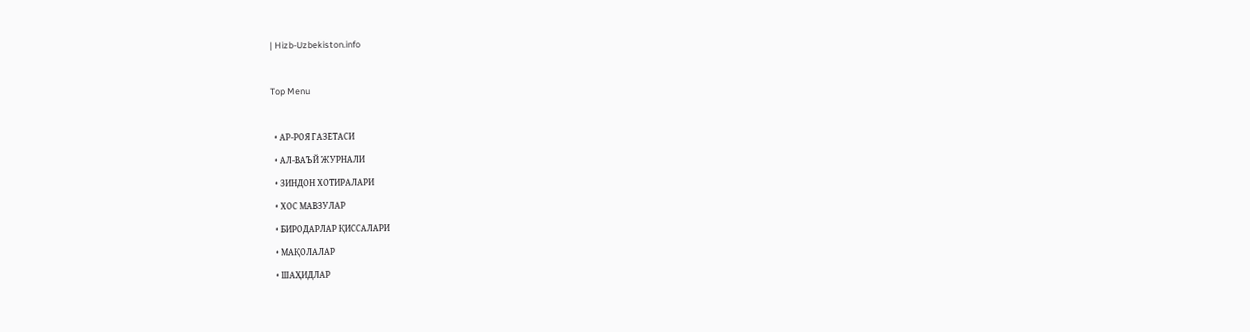| Hizb-Uzbekiston.info

Top Menu

  • АР-РОЯ ГАЗЕТАСИ
  • АЛ-ВАЪЙ ЖУРНАЛИ
  • ЗИНДОН ХОТИРАЛАРИ
  • ХОС МАВЗУЛАР
  • БИРОДАРЛАР ҚИССАЛАРИ
  • МАҚОЛАЛАР
  • ШАҲИДЛАР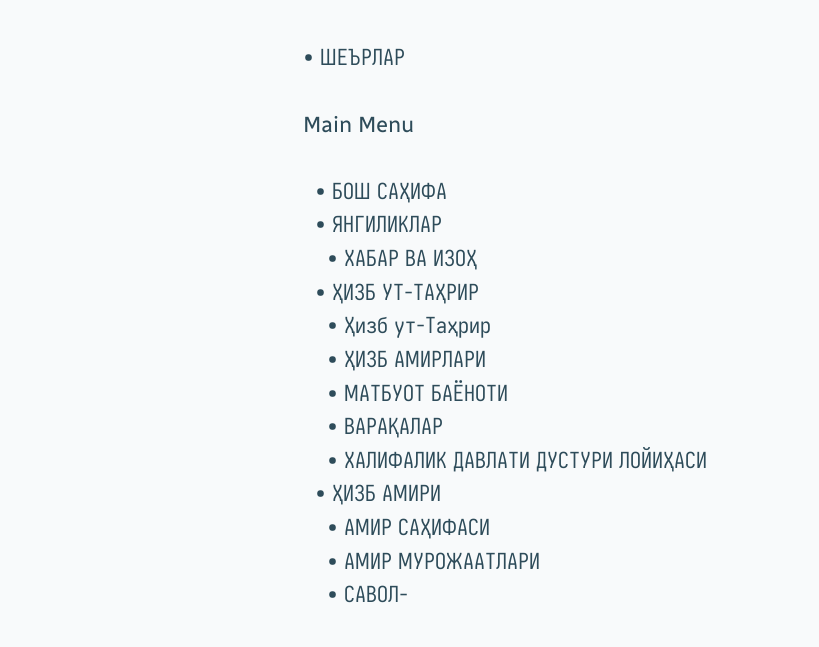• ШЕЪРЛАР

Main Menu

  • БОШ САҲИФА
  • ЯНГИЛИКЛАР
    • ХАБАР ВА ИЗОҲ
  • ҲИЗБ УТ-ТАҲРИР
    • Ҳизб ут-Таҳрир
    • ҲИЗБ АМИРЛАРИ
    • МАТБУОТ БАЁНОТИ
    • ВАРАҚАЛАР
    • ХАЛИФАЛИК ДАВЛАТИ ДУСТУРИ ЛОЙИҲАСИ
  • ҲИЗБ АМИРИ
    • АМИР САҲИФАСИ
    • АМИР МУРОЖААТЛАРИ
    • САВОЛ-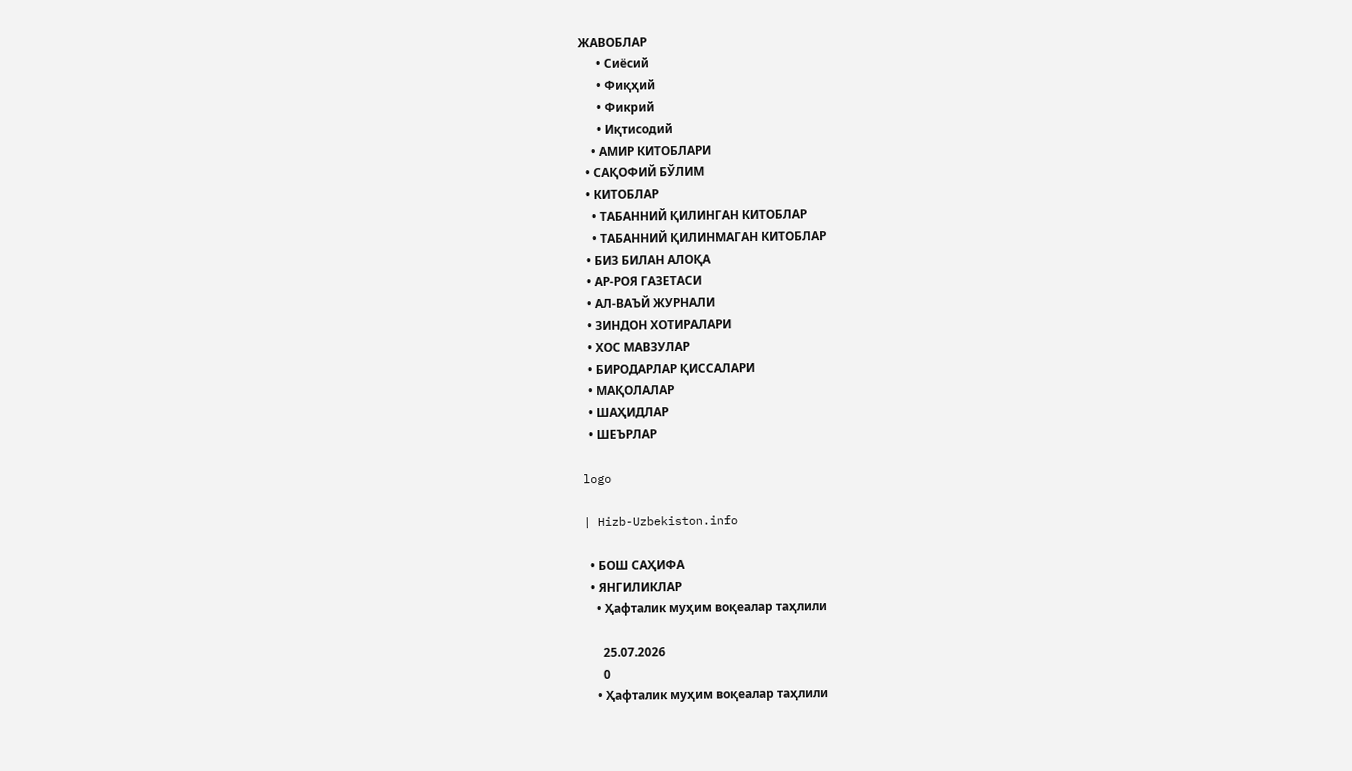ЖАВОБЛАР
      • Сиёсий
      • Фиқҳий
      • Фикрий
      • Иқтисодий
    • АМИР КИТОБЛАРИ
  • САҚОФИЙ БЎЛИМ
  • КИТОБЛАР
    • ТАБАННИЙ ҚИЛИНГАН КИТОБЛАР
    • ТАБАННИЙ ҚИЛИНМАГАН КИТОБЛАР
  • БИЗ БИЛАН АЛОҚА
  • АР-РОЯ ГАЗЕТАСИ
  • АЛ-ВАЪЙ ЖУРНАЛИ
  • ЗИНДОН ХОТИРАЛАРИ
  • ХОС МАВЗУЛАР
  • БИРОДАРЛАР ҚИССАЛАРИ
  • МАҚОЛАЛАР
  • ШАҲИДЛАР
  • ШЕЪРЛАР

logo

| Hizb-Uzbekiston.info

  • БОШ САҲИФА
  • ЯНГИЛИКЛАР
    • Ҳафталик муҳим воқеалар таҳлили

      25.07.2026
      0
    • Ҳафталик муҳим воқеалар таҳлили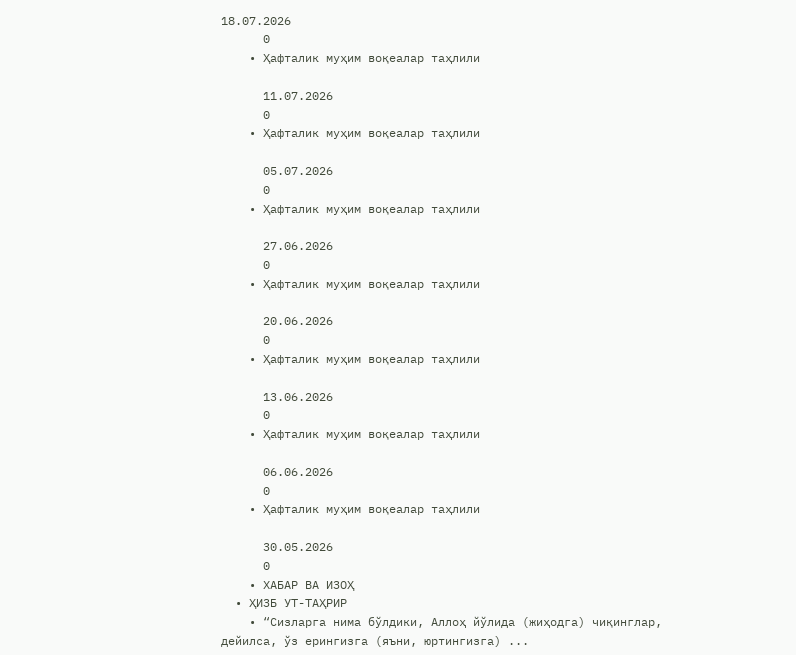18.07.2026
      0
    • Ҳафталик муҳим воқеалар таҳлили

      11.07.2026
      0
    • Ҳафталик муҳим воқеалар таҳлили

      05.07.2026
      0
    • Ҳафталик муҳим воқеалар таҳлили

      27.06.2026
      0
    • Ҳафталик муҳим воқеалар таҳлили

      20.06.2026
      0
    • Ҳафталик муҳим воқеалар таҳлили

      13.06.2026
      0
    • Ҳафталик муҳим воқеалар таҳлили

      06.06.2026
      0
    • Ҳафталик муҳим воқеалар таҳлили

      30.05.2026
      0
    • ХАБАР ВА ИЗОҲ
  • ҲИЗБ УТ-ТАҲРИР
    • “Сизларга нима бўлдики, Аллоҳ йўлида (жиҳодга) чиқинглар, дейилса, ўз ерингизга (яъни, юртингизга) ...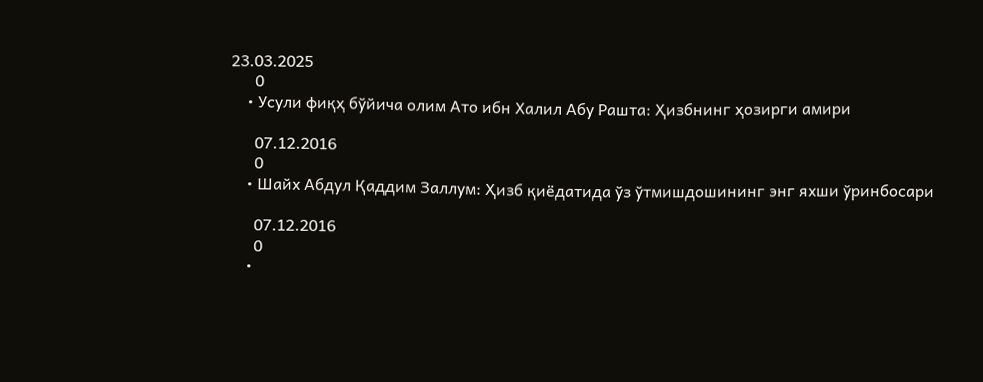23.03.2025
      0
    • Усули фиқҳ бўйича олим Ато ибн Халил Абу Рашта: Ҳизбнинг ҳозирги амири

      07.12.2016
      0
    • Шайх Абдул Қаддим Заллум: Ҳизб қиёдатида ўз ўтмишдошининг энг яхши ўринбосари

      07.12.2016
      0
    •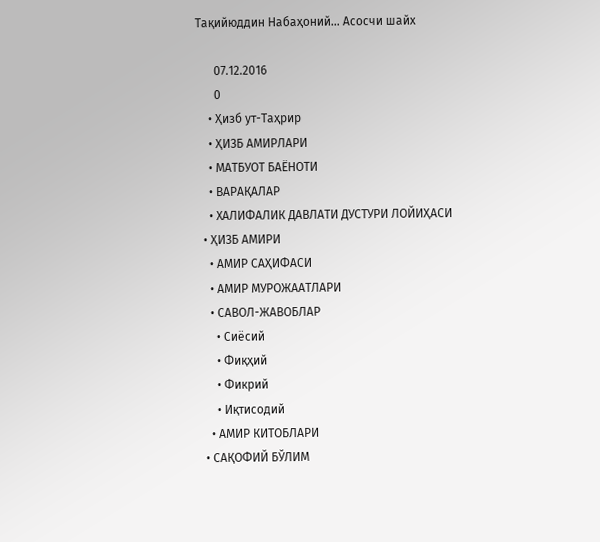Тақийюддин Набаҳоний… Асосчи шайх

      07.12.2016
      0
    • Ҳизб ут-Таҳрир
    • ҲИЗБ АМИРЛАРИ
    • МАТБУОТ БАЁНОТИ
    • ВАРАҚАЛАР
    • ХАЛИФАЛИК ДАВЛАТИ ДУСТУРИ ЛОЙИҲАСИ
  • ҲИЗБ АМИРИ
    • АМИР САҲИФАСИ
    • АМИР МУРОЖААТЛАРИ
    • САВОЛ-ЖАВОБЛАР
      • Сиёсий
      • Фиқҳий
      • Фикрий
      • Иқтисодий
    • АМИР КИТОБЛАРИ
  • САҚОФИЙ БЎЛИМ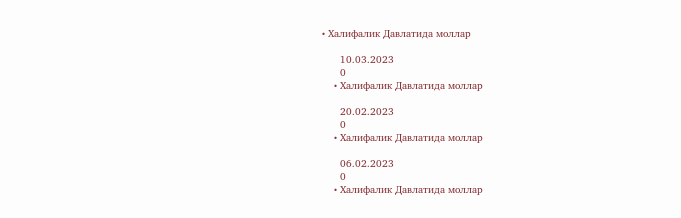• Халифалик Давлатида моллар

      10.03.2023
      0
    • Халифалик Давлатида моллар

      20.02.2023
      0
    • Халифалик Давлатида моллар

      06.02.2023
      0
    • Халифалик Давлатида моллар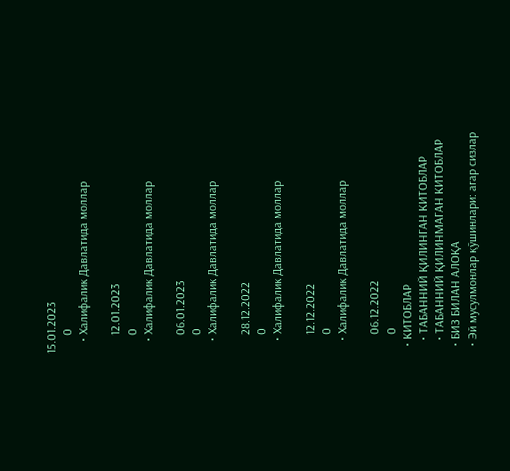15.01.2023
      0
    • Халифалик Давлатида моллар

      12.01.2023
      0
    • Халифалик Давлатида моллар

      06.01.2023
      0
    • Халифалик Давлатида моллар

      28.12.2022
      0
    • Халифалик Давлатида моллар

      12.12.2022
      0
    • Халифалик Давлатида моллар

      06.12.2022
      0
  • КИТОБЛАР
    • ТАБАННИЙ ҚИЛИНГАН КИТОБЛАР
    • ТАБАННИЙ ҚИЛИНМАГАН КИТОБЛАР
  • БИЗ БИЛАН АЛОҚА
  • Эй мусулмонлар қўшинлари: агар сизлар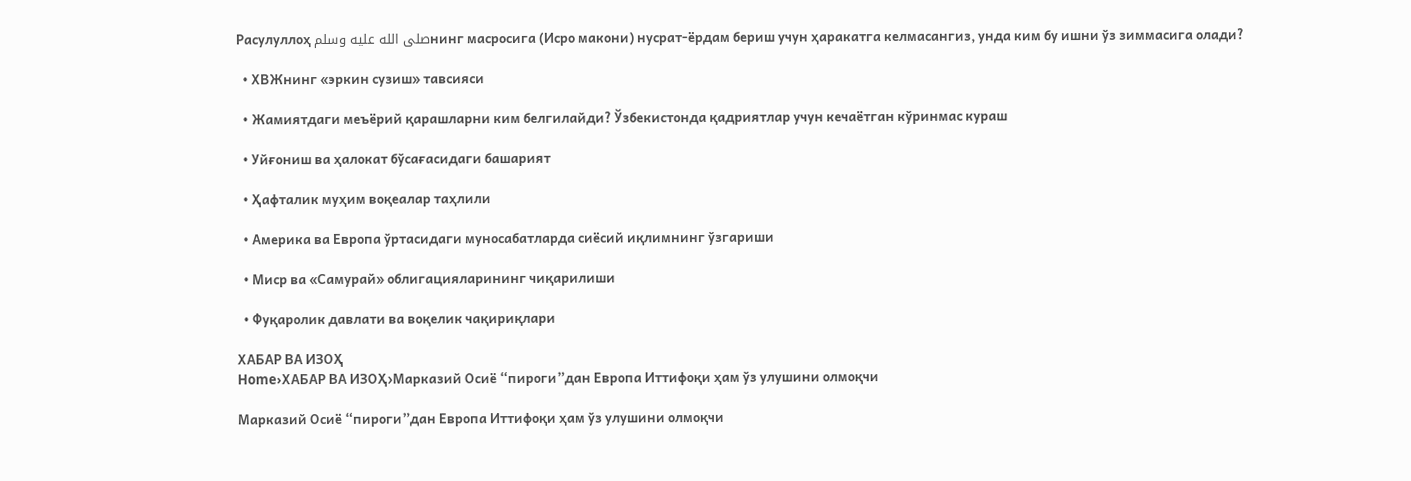Расулуллоҳ صلى الله عليه وسلمнинг масросига (Исро макони) нусрат-ёрдам бериш учун ҳаракатга келмасангиз, унда ким бу ишни ўз зиммасига олади?

  • ХВЖнинг «эркин сузиш» тавсияси

  • Жамиятдаги меъёрий қарашларни ким белгилайди? Ўзбекистонда қадриятлар учун кечаётган кўринмас кураш

  • Уйғониш ва ҳалокат бўсағасидаги башарият

  • Ҳафталик муҳим воқеалар таҳлили

  • Америка ва Европа ўртасидаги муносабатларда сиёсий иқлимнинг ўзгариши

  • Миср ва «Самурай» облигацияларининг чиқарилиши

  • Фуқаролик давлати ва воқелик чақириқлари

ХАБАР ВА ИЗОҲ
Home›ХАБАР ВА ИЗОҲ›Марказий Осиё “пироги”дан Европа Иттифоқи ҳам ўз улушини олмоқчи

Марказий Осиё “пироги”дан Европа Иттифоқи ҳам ўз улушини олмоқчи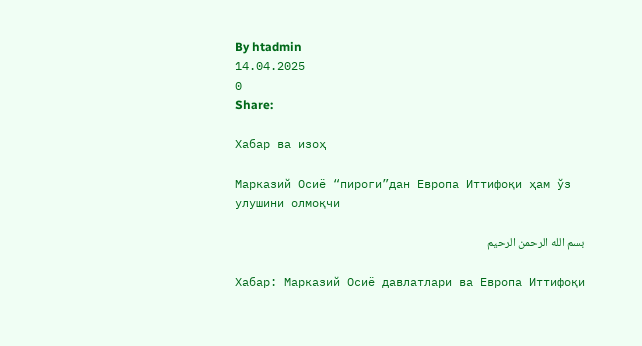By htadmin
14.04.2025
0
Share:

Хабар ва изоҳ

Марказий Осиё “пироги”дан Европа Иттифоқи ҳам ўз улушини олмоқчи

بسم الله الرحمن الرحيم

Хабар: Марказий Осиё давлатлари ва Европа Иттифоқи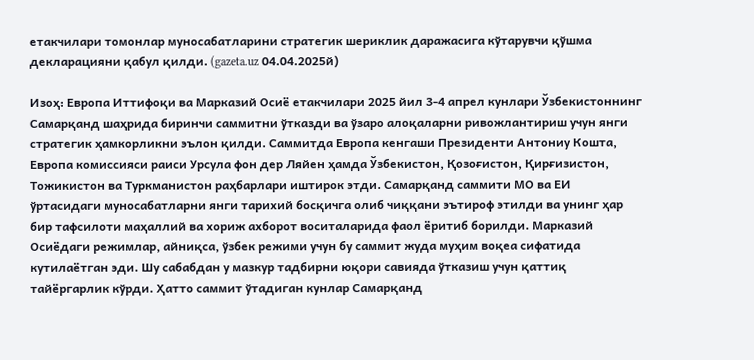етакчилари томонлар муносабатларини стратегик шериклик даражасига кўтарувчи қўшма декларацияни қабул қилди. (gazeta.uz 04.04.2025й)

Изоҳ: Европа Иттифоқи ва Марказий Осиё етакчилари 2025 йил 3-4 апрел кунлари Ўзбекистоннинг Самарқанд шаҳрида биринчи саммитни ўтказди ва ўзаро алоқаларни ривожлантириш учун янги стратегик ҳамкорликни эълон қилди. Саммитда Европа кенгаши Президенти Антониу Кошта, Европа комиссияси раиси Урсула фон дер Ляйен ҳамда Ўзбекистон, Қозоғистон, Қирғизистон, Тожикистон ва Туркманистон раҳбарлари иштирок этди. Самарқанд саммити МО ва ЕИ ўртасидаги муносабатларни янги тарихий босқичга олиб чиққани эътироф этилди ва унинг ҳар бир тафсилоти маҳаллий ва хориж ахборот воситаларида фаол ёритиб борилди. Марказий Осиёдаги режимлар, айниқса, ўзбек режими учун бу саммит жуда муҳим воқеа сифатида кутилаётган эди. Шу сабабдан у мазкур тадбирни юқори савияда ўтказиш учун қаттиқ тайёргарлик кўрди. Ҳатто саммит ўтадиган кунлар Самарқанд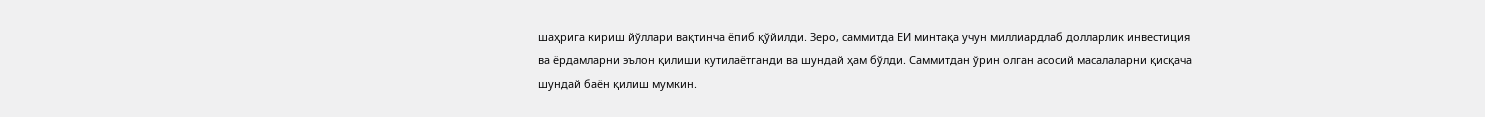шаҳрига кириш йўллари вақтинча ёпиб қўйилди. Зеро, саммитда ЕИ минтақа учун миллиардлаб долларлик инвестиция ва ёрдамларни эълон қилиши кутилаётганди ва шундай ҳам бўлди. Саммитдан ўрин олган асосий масалаларни қисқача шундай баён қилиш мумкин.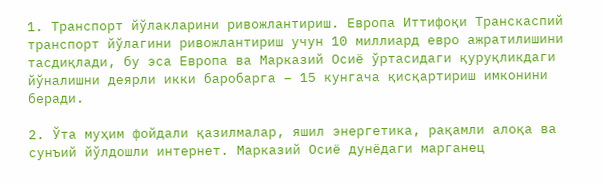1. Транспорт йўлакларини ривожлантириш. Европа Иттифоқи Транскаспий транспорт йўлагини ривожлантириш учун 10 миллиард евро ажратилишини тасдиқлади, бу эса Европа ва Марказий Осиё ўртасидаги қуруқликдаги йўналишни деярли икки баробарга – 15 кунгача қисқартириш имконини беради.

2. Ўта муҳим фойдали қазилмалар, яшил энергетика, рақамли алоқа ва сунъий йўлдошли интернет. Марказий Осиё дунёдаги марганец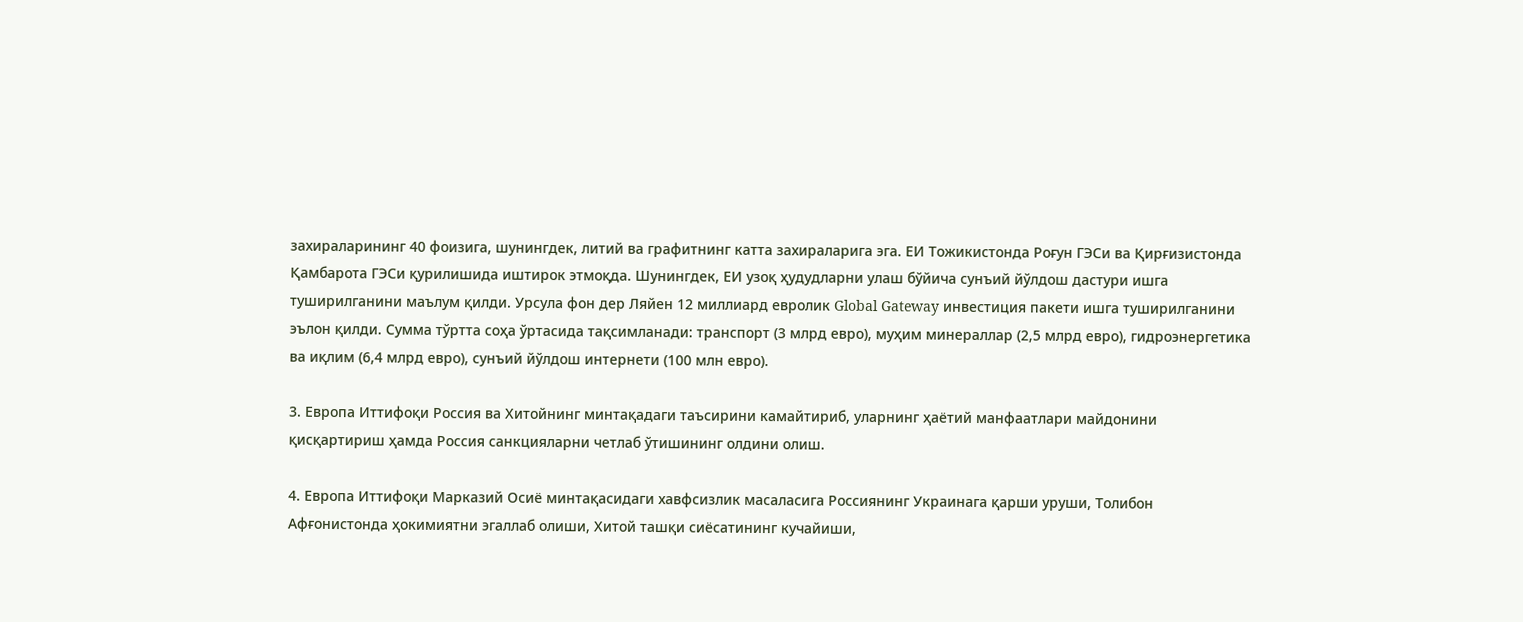захираларининг 40 фоизига, шунингдек, литий ва графитнинг катта захираларига эга. ЕИ Тожикистонда Роғун ГЭСи ва Қирғизистонда Қамбарота ГЭСи қурилишида иштирок этмоқда. Шунингдек, ЕИ узоқ ҳудудларни улаш бўйича сунъий йўлдош дастури ишга туширилганини маълум қилди. Урсула фон дер Ляйен 12 миллиард евролик Global Gateway инвестиция пакети ишга туширилганини эълон қилди. Сумма тўртта соҳа ўртасида тақсимланади: транспорт (3 млрд евро), муҳим минераллар (2,5 млрд евро), гидроэнергетика ва иқлим (6,4 млрд евро), сунъий йўлдош интернети (100 млн евро).

3. Европа Иттифоқи Россия ва Хитойнинг минтақадаги таъсирини камайтириб, уларнинг ҳаётий манфаатлари майдонини қисқартириш ҳамда Россия санкцияларни четлаб ўтишининг олдини олиш.

4. Европа Иттифоқи Марказий Осиё минтақасидаги хавфсизлик масаласига Россиянинг Украинага қарши уруши, Толибон Афғонистонда ҳокимиятни эгаллаб олиши, Хитой ташқи сиёсатининг кучайиши,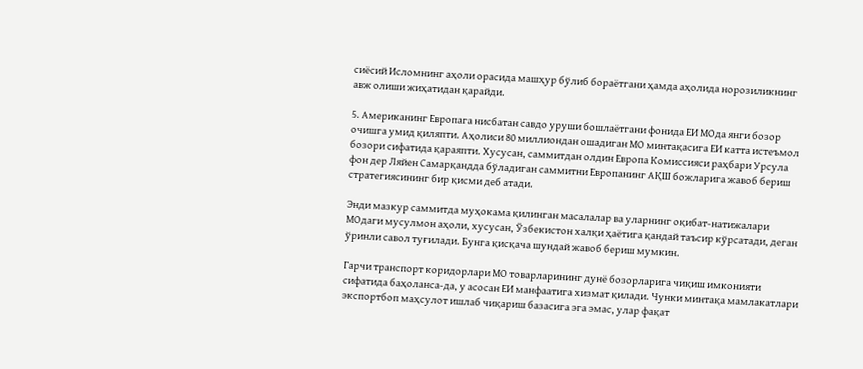сиёсий Исломнинг аҳоли орасида машҳур бўлиб бораётгани ҳамда аҳолида норозиликнинг авж олиши жиҳатидан қарайди.

5. Американинг Европага нисбатан савдо уруши бошлаётгани фонида ЕИ МОда янги бозор очишга умид қиляпти. Аҳолиси 80 миллиондан ошадиган МО минтақасига ЕИ катта истеъмол бозори сифатида қараяпти. Хусусан, саммитдан олдин Европа Комиссияси раҳбари Урсула фон дер Ляйен Самарқандда бўладиган саммитни Европанинг АҚШ божларига жавоб бериш стратегиясининг бир қисми деб атади.

Энди мазкур саммитда муҳокама қилинган масалалар ва уларнинг оқибат-натижалари МОдаги мусулмон аҳоли, хусусан, Ўзбекистон халқи ҳаётига қандай таъсир кўрсатади, деган ўринли савол туғилади. Бунга қисқача шундай жавоб бериш мумкин.

Гарчи транспорт коридорлари МО товарларининг дунё бозорларига чиқиш имконияти сифатида баҳоланса-да, у асосан ЕИ манфаатига хизмат қилади. Чунки минтақа мамлакатлари экспортбоп маҳсулот ишлаб чиқариш базасига эга эмас, улар фақат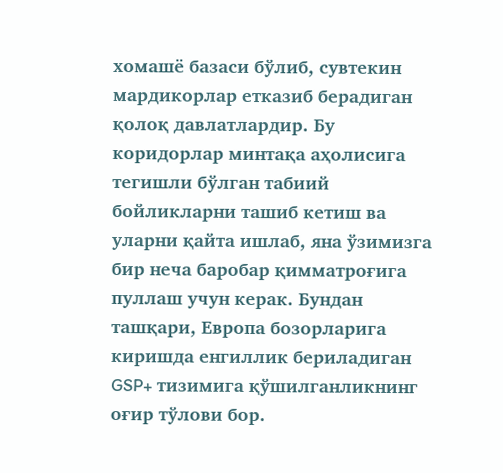хомашё базаси бўлиб, сувтекин мардикорлар етказиб берадиган қолоқ давлатлардир. Бу коридорлар минтақа аҳолисига тегишли бўлган табиий бойликларни ташиб кетиш ва уларни қайта ишлаб, яна ўзимизга бир неча баробар қимматроғига пуллаш учун керак. Бундан ташқари, Европа бозорларига киришда енгиллик бериладиган GSP+ тизимига қўшилганликнинг оғир тўлови бор.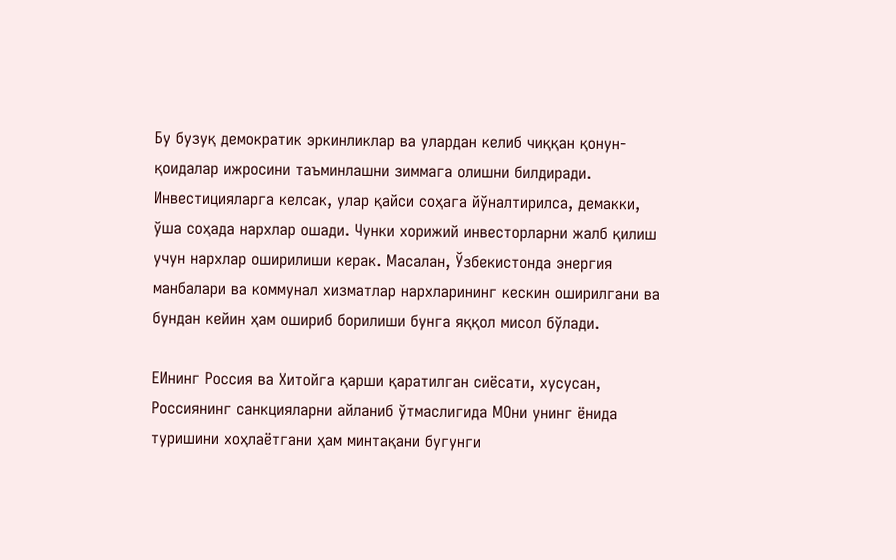Бу бузуқ демократик эркинликлар ва улардан келиб чиққан қонун-қоидалар ижросини таъминлашни зиммага олишни билдиради. Инвестицияларга келсак, улар қайси соҳага йўналтирилса, демакки, ўша соҳада нархлар ошади. Чунки хорижий инвесторларни жалб қилиш учун нархлар оширилиши керак. Масалан, Ўзбекистонда энергия манбалари ва коммунал хизматлар нархларининг кескин оширилгани ва бундан кейин ҳам ошириб борилиши бунга яққол мисол бўлади.

ЕИнинг Россия ва Хитойга қарши қаратилган сиёсати, хусусан, Россиянинг санкцияларни айланиб ўтмаслигида МОни унинг ёнида туришини хоҳлаётгани ҳам минтақани бугунги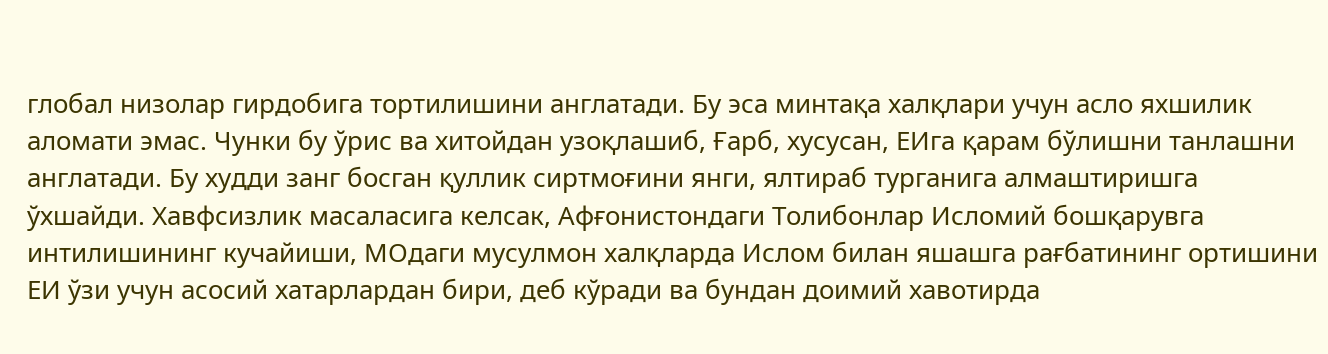глобал низолар гирдобига тортилишини англатади. Бу эса минтақа халқлари учун асло яхшилик аломати эмас. Чунки бу ўрис ва хитойдан узоқлашиб, Ғарб, хусусан, ЕИга қарам бўлишни танлашни англатади. Бу худди занг босган қуллик сиртмоғини янги, ялтираб турганига алмаштиришга ўхшайди. Хавфсизлик масаласига келсак, Афғонистондаги Толибонлар Исломий бошқарувга интилишининг кучайиши, МОдаги мусулмон халқларда Ислом билан яшашга рағбатининг ортишини ЕИ ўзи учун асосий хатарлардан бири, деб кўради ва бундан доимий хавотирда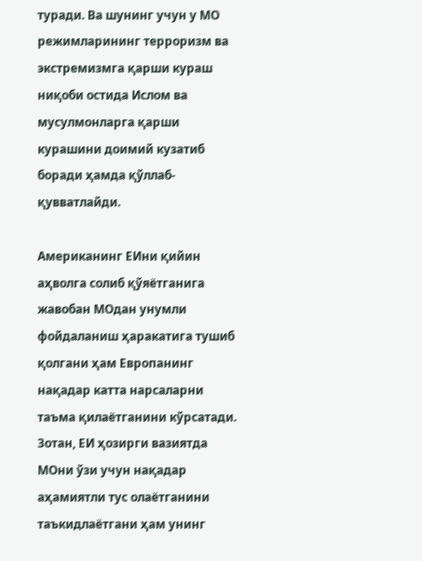туради. Ва шунинг учун у МО режимларининг терроризм ва экстремизмга қарши кураш ниқоби остида Ислом ва мусулмонларга қарши курашини доимий кузатиб боради ҳамда қўллаб-қувватлайди.

Американинг ЕИни қийин аҳволга солиб қўяётганига жавобан МОдан унумли фойдаланиш ҳаракатига тушиб қолгани ҳам Европанинг нақадар катта нарсаларни таъма қилаётганини кўрсатади. Зотан, ЕИ ҳозирги вазиятда МОни ўзи учун нақадар аҳамиятли тус олаётганини таъкидлаётгани ҳам унинг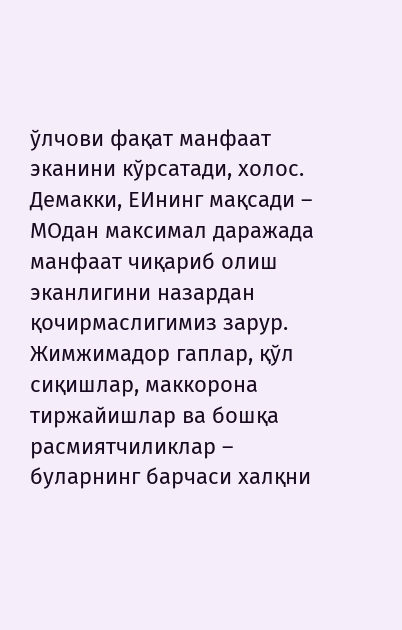ўлчови фақат манфаат эканини кўрсатади, холос. Демакки, ЕИнинг мақсади – МОдан максимал даражада манфаат чиқариб олиш эканлигини назардан қочирмаслигимиз зарур. Жимжимадор гаплар, қўл сиқишлар, маккорона тиржайишлар ва бошқа расмиятчиликлар – буларнинг барчаси халқни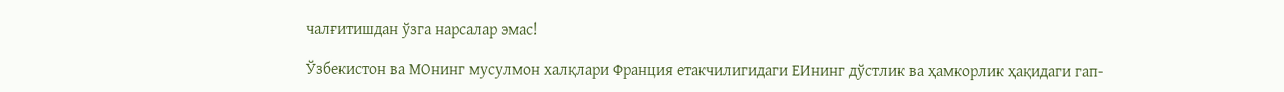чалғитишдан ўзга нарсалар эмас!

Ўзбекистон ва МОнинг мусулмон халқлари Франция етакчилигидаги ЕИнинг дўстлик ва ҳамкорлик ҳақидаги гап-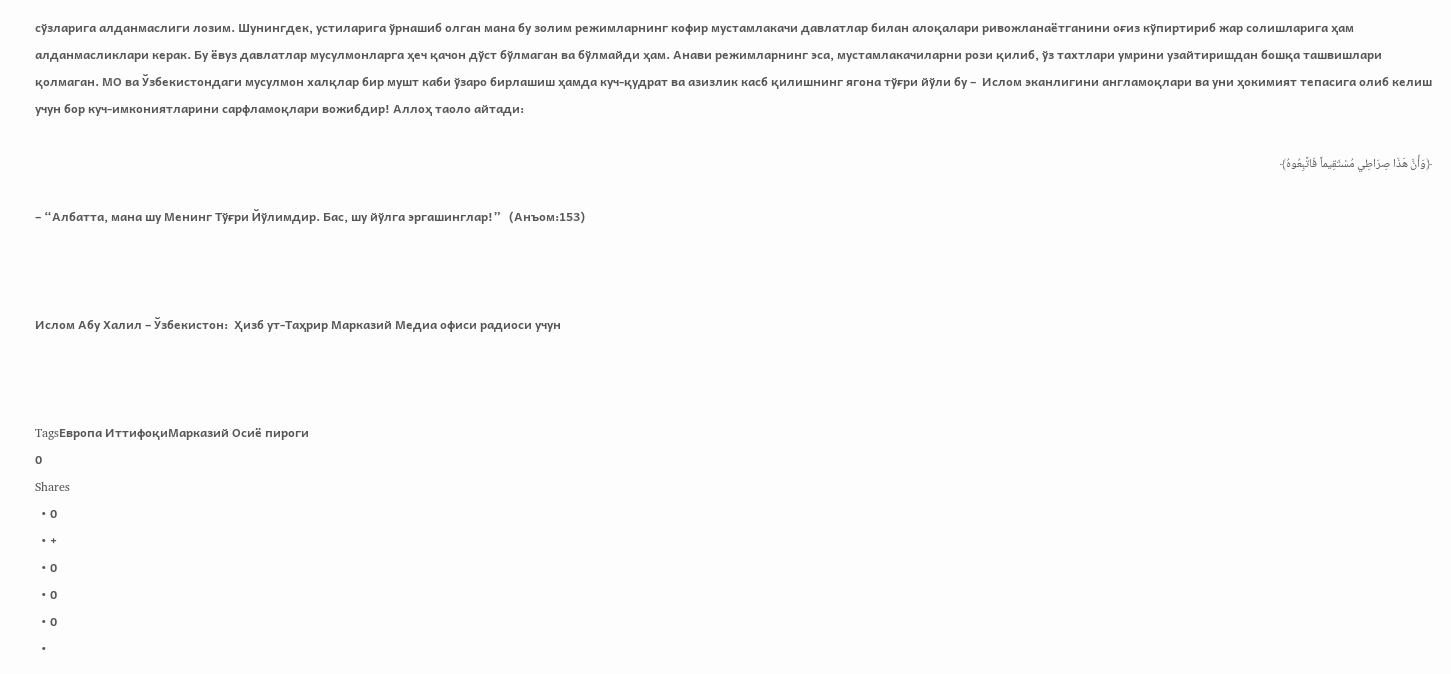сўзларига алданмаслиги лозим. Шунингдек, устиларига ўрнашиб олган мана бу золим режимларнинг кофир мустамлакачи давлатлар билан алоқалари ривожланаётганини оғиз кўпиртириб жар солишларига ҳам алданмасликлари керак. Бу ёвуз давлатлар мусулмонларга ҳеч қачон дўст бўлмаган ва бўлмайди ҳам. Анави режимларнинг эса, мустамлакачиларни рози қилиб, ўз тахтлари умрини узайтиришдан бошқа ташвишлари қолмаган. МО ва Ўзбекистондаги мусулмон халқлар бир мушт каби ўзаро бирлашиш ҳамда куч-қудрат ва азизлик касб қилишнинг ягона тўғри йўли бу –  Ислом эканлигини англамоқлари ва уни ҳокимият тепасига олиб келиш учун бор куч-имкониятларини сарфламоқлари вожибдир! Аллоҳ таоло айтади:

﴿وَأَنَّ هَذَا صِرَاطِي مُسْتَقِيماً فَاتَّبِعُوهُ﴾

– “Албатта, мана шу Менинг Тўғри Йўлимдир. Бас, шу йўлга эргашинглар!”   (Анъом:153)



Ислом Абу Халил – Ўзбекистон:  Ҳизб ут-Таҳрир Марказий Медиа офиси радиоси учун



TagsЕвропа ИттифоқиМарказий Осиё пироги
0
Shares
  • 0
  • +
  • 0
  • 0
  • 0
  •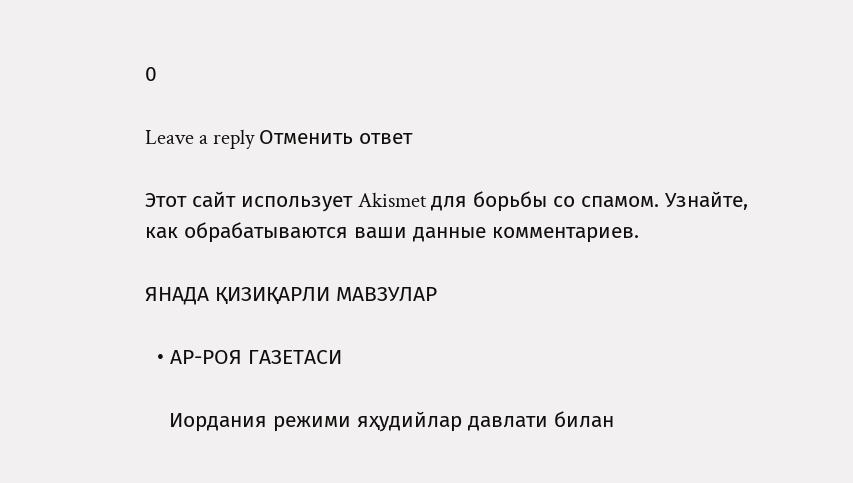0

Leave a reply Отменить ответ

Этот сайт использует Akismet для борьбы со спамом. Узнайте, как обрабатываются ваши данные комментариев.

ЯНАДА ҚИЗИҚАРЛИ МАВЗУЛАР

  • АР-РОЯ ГАЗЕТАСИ

    Иордания режими яҳудийлар давлати билан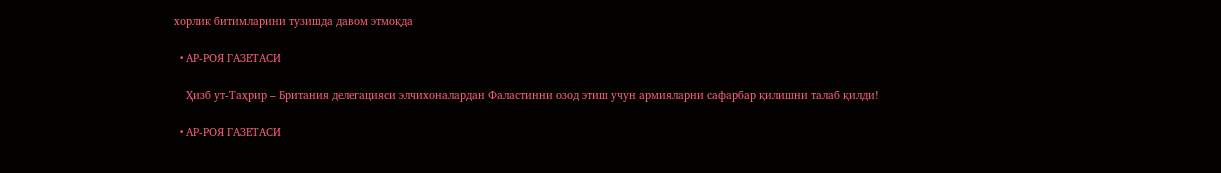хорлик битимларини тузишда давом этмоқда

  • АР-РОЯ ГАЗЕТАСИ

    Ҳизб ут-Таҳрир – Британия делегацияси элчихоналардан Фаластинни озод этиш учун армияларни сафарбар қилишни талаб қилди!

  • АР-РОЯ ГАЗЕТАСИ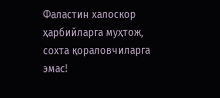Фаластин халоскор ҳарбийларга муҳтож, сохта қораловчиларга эмас!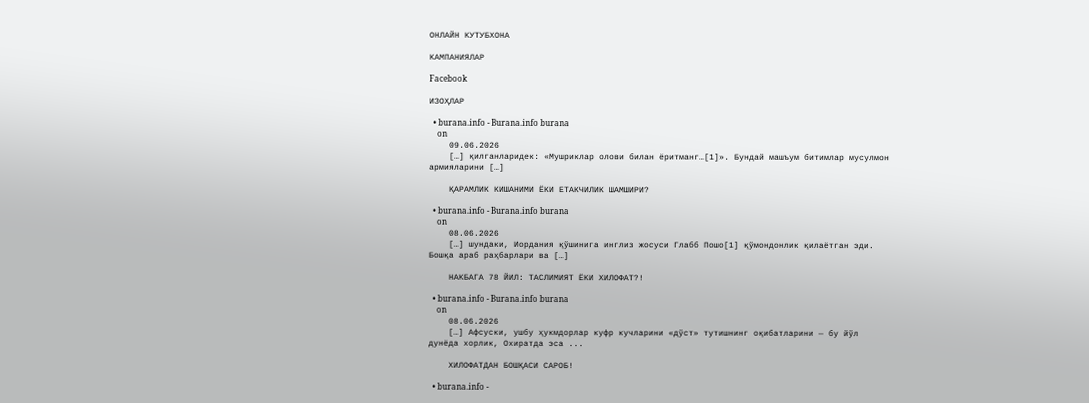ОНЛАЙН КУТУБХОНА

КАМПАНИЯЛАР

Facebook

ИЗОҲЛАР

  • burana.info - Burana.info burana
    on
    09.06.2026
    […] қилганларидек: «Мушриклар олови билан ёритманг…[1]». Бундай машъум битимлар мусулмон армияларини […]

    ҚАРАМЛИК КИШАНИМИ ЁКИ ЕТАКЧИЛИК ШАМШИРИ?

  • burana.info - Burana.info burana
    on
    08.06.2026
    […] шундаки, Иордания қўшинига инглиз жосуси Глабб Пошо[1] қўмондонлик қилаётган эди. Бошқа араб раҳбарлари ва […]

    НАКБАГА 78 ЙИЛ: ТАСЛИМИЯТ ЁКИ ХИЛОФАТ?!

  • burana.info - Burana.info burana
    on
    08.06.2026
    […] Афсуски, ушбу ҳукмдорлар куфр кучларини «дўст» тутишнинг оқибатларини — бу йўл дунёда хорлик, Охиратда эса ...

    ХИЛОФАТДАН БОШҚАСИ САРОБ!

  • burana.info -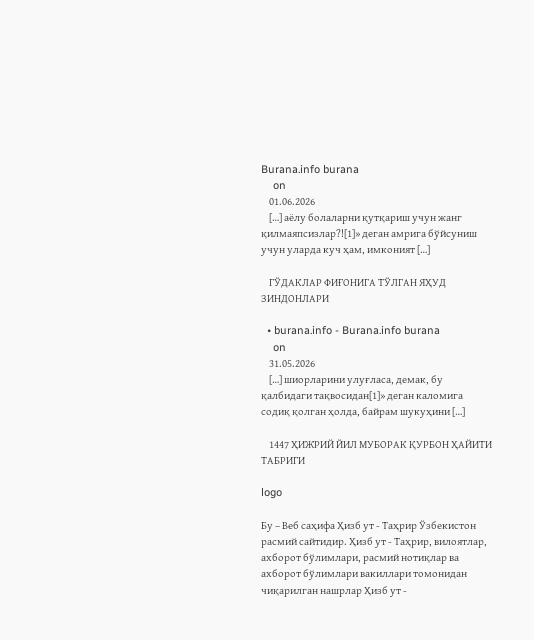Burana.info burana
    on
    01.06.2026
    […] аёлу болаларни қутқариш учун жанг қилмаяпсизлар?![1]» деган амрига бўйсуниш учун уларда куч ҳам, имконият […]

    ГЎДАКЛАР ФИҒОНИГА ТЎЛГАН ЯҲУД ЗИНДОНЛАРИ

  • burana.info - Burana.info burana
    on
    31.05.2026
    […] шиорларини улуғласа, демак, бу қалбидаги тақвосидан[1]» деган каломига содиқ қолган ҳолда, байрам шукуҳини […]

    1447 ҲИЖРИЙ ЙИЛ МУБОРАК ҚУРБОН ҲАЙИТИ ТАБРИГИ

logo

Бу – Веб саҳифа Ҳизб ут - Таҳрир Ўзбекистон расмий сайтидир. Ҳизб ут - Таҳрир, вилоятлар, ахборот бўлимлари, расмий нотиқлар ва ахборот бўлимлари вакиллари томонидан чиқарилган нашрлар Ҳизб ут -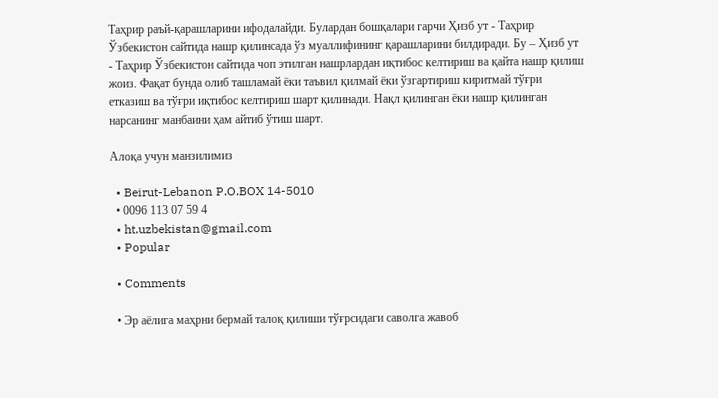Таҳрир раъй-қарашларини ифодалайди. Булардан бошқалари гарчи Ҳизб ут - Таҳрир Ўзбекистон сайтида нашр қилинсада ўз муаллифининг қарашларини билдиради. Бу – Ҳизб ут - Таҳрир Ўзбекистон сайтида чоп этилган нашрлардан иқтибос келтириш ва қайта нашр қилиш жоиз. Фақат бунда олиб ташламай ёки таъвил қилмай ёки ўзгартириш киритмай тўғри етказиш ва тўғри иқтибос келтириш шарт қилинади. Нақл қилинган ёки нашр қилинган нарсанинг манбаини ҳам айтиб ўтиш шарт.

Алоқа учун манзилимиз

  • Beirut-Lebanon P.O.BOX 14-5010
  • 0096 113 07 59 4
  • ht.uzbekistan@gmail.com
  • Popular

  • Comments

  • Эр аёлига маҳрни бермай талоқ қилиши тўғрсидаги саволга жавоб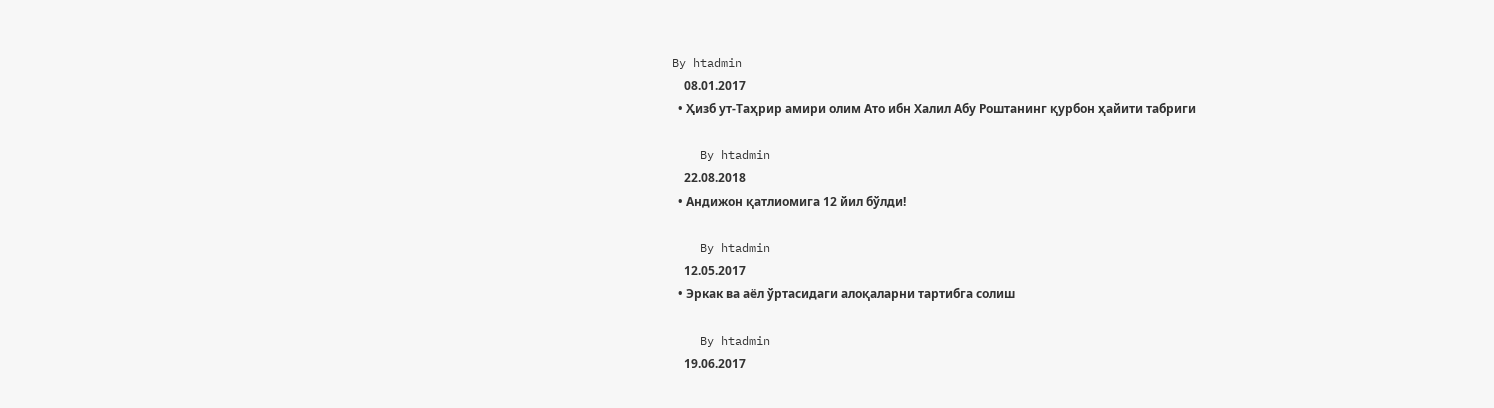By htadmin
    08.01.2017
  • Ҳизб ут-Таҳрир амири олим Ато ибн Халил Абу Роштанинг қурбон ҳайити табриги

    By htadmin
    22.08.2018
  • Андижон қатлиомига 12 йил бўлди!

    By htadmin
    12.05.2017
  • Эркак ва аёл ўртасидаги алоқаларни тартибга солиш

    By htadmin
    19.06.2017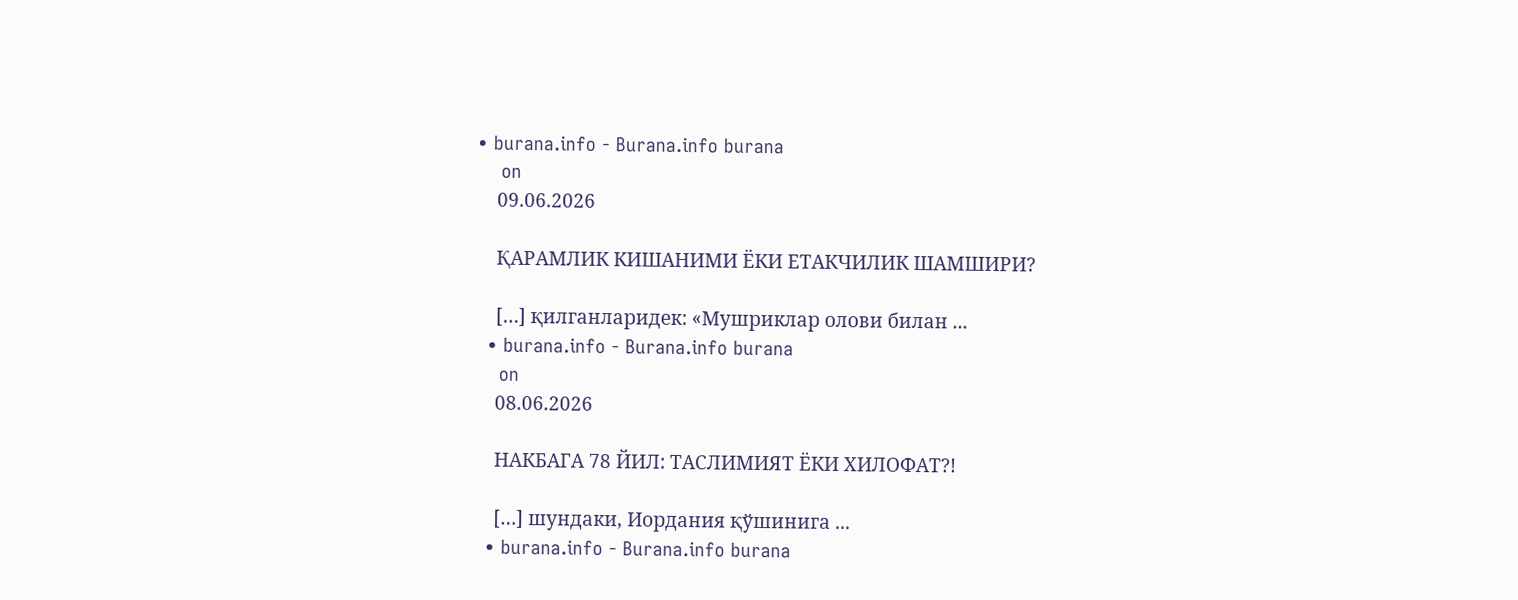• burana.info - Burana.info burana
    on
    09.06.2026

    ҚАРАМЛИК КИШАНИМИ ЁКИ ЕТАКЧИЛИК ШАМШИРИ?

    […] қилганларидек: «Мушриклар олови билан ...
  • burana.info - Burana.info burana
    on
    08.06.2026

    НАКБАГА 78 ЙИЛ: ТАСЛИМИЯТ ЁКИ ХИЛОФАТ?!

    […] шундаки, Иордания қўшинига ...
  • burana.info - Burana.info burana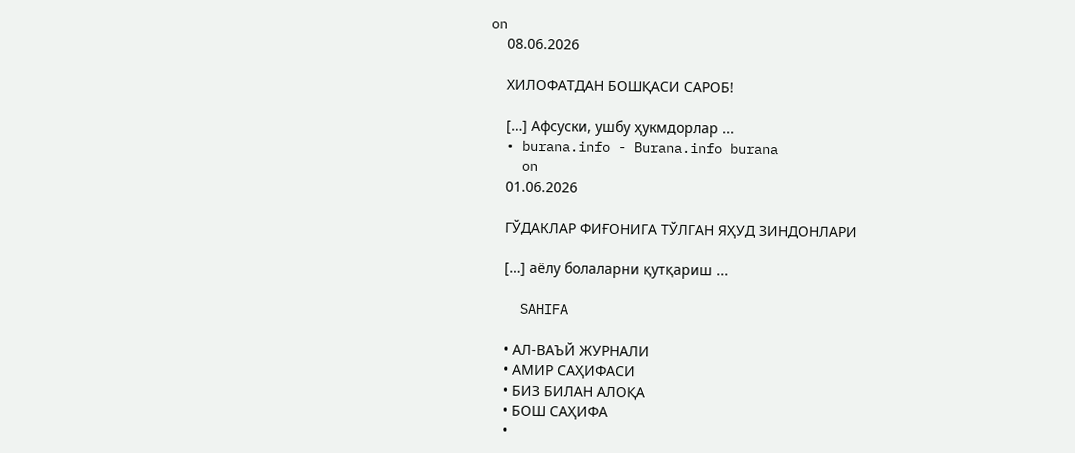on
    08.06.2026

    ХИЛОФАТДАН БОШҚАСИ САРОБ!

    […] Афсуски, ушбу ҳукмдорлар ...
  • burana.info - Burana.info burana
    on
    01.06.2026

    ГЎДАКЛАР ФИҒОНИГА ТЎЛГАН ЯҲУД ЗИНДОНЛАРИ

    […] аёлу болаларни қутқариш ...

    SAHIFA

    • АЛ-ВАЪЙ ЖУРНАЛИ
    • АМИР САҲИФАСИ
    • БИЗ БИЛАН АЛОҚА
    • БОШ САҲИФА
    •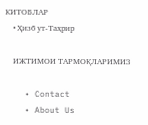КИТОБЛАР
    • Ҳизб ут-Таҳрир

    ИЖТИМОИ ТАРМОҚЛАРИМИЗ

    • Contact
    • About Us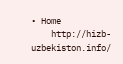• Home
    http://hizb-uzbekiston.info/